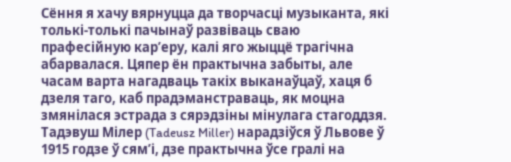Сёння я хачу вярнуцца да творчасці музыканта, які толькі-толькі пачынаў развіваць сваю прафесійную кар’еру, калі яго жыццё трагічна абарвалася. Цяпер ён практычна забыты, але часам варта нагадваць такіх выканаўцаў, хаця б дзеля таго, каб прадэманстраваць, як моцна змянілася эстрада з сярэдзіны мінулага стагоддзя.
Тадэвуш Мілер (Tadeusz Miller) нарадзіўся ў Львове ў 1915 годзе ў сям’і, дзе практычна ўсе гралі на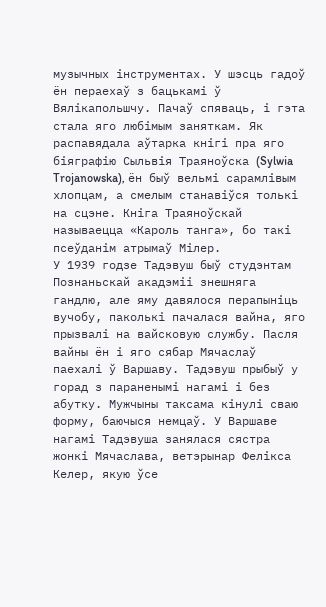музычных інструментах. У шэсць гадоў ён пераехаў з бацькамі ў Вялікапольшчу. Пачаў спяваць, і гэта стала яго любімым заняткам. Як распавядала аўтарка кнігі пра яго біяграфію Сыльвія Траяноўска (Sylwia Trojanowska), ён быў вельмі сарамлівым хлопцам, а смелым станавіўся толькі на сцэне. Кніга Траяноўскай называецца «Кароль танга», бо такі псеўданім атрымаў Мілер.
У 1939 годзе Тадэвуш быў студэнтам Познаньскай акадэміі знешняга гандлю, але яму давялося перапыніць вучобу, паколькі пачалася вайна, яго прызвалі на вайсковую службу. Пасля вайны ён і яго сябар Мячаслаў паехалі ў Варшаву. Тадэвуш прыбыў у горад з параненымі нагамі і без абутку. Мужчыны таксама кінулі сваю форму, баючыся немцаў. У Варшаве нагамі Тадэвуша занялася сястра жонкі Мячаслава, ветэрынар Фелікса Келер, якую ўсе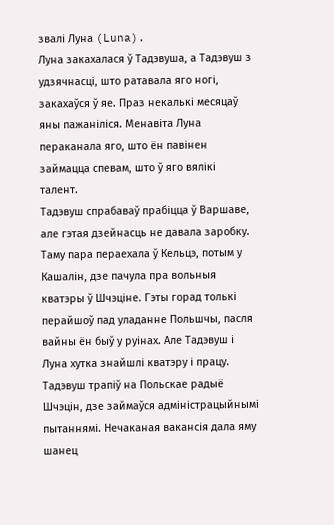звалі Луна (Luna).
Луна закахалася ў Тадэвуша, а Тадэвуш з удзячнасці, што ратавала яго ногі, закахаўся ў яе. Праз некалькі месяцаў яны пажаніліся. Менавіта Луна пераканала яго, што ён павінен займацца спевам, што ў яго вялікі талент.
Тадэвуш спрабаваў прабіцца ў Варшаве, але гэтая дзейнасць не давала заробку. Таму пара пераехала ў Кельцэ, потым у Кашалін, дзе пачула пра вольныя кватэры ў Шчэціне. Гэты горад толькі перайшоў пад уладанне Польшчы, пасля вайны ён быў у руінах. Але Тадэвуш і Луна хутка знайшлі кватэру і працу.
Тадэвуш трапіў на Польскае радыё Шчэцін, дзе займаўся адміністрацыйнымі пытаннямі. Нечаканая вакансія дала яму шанец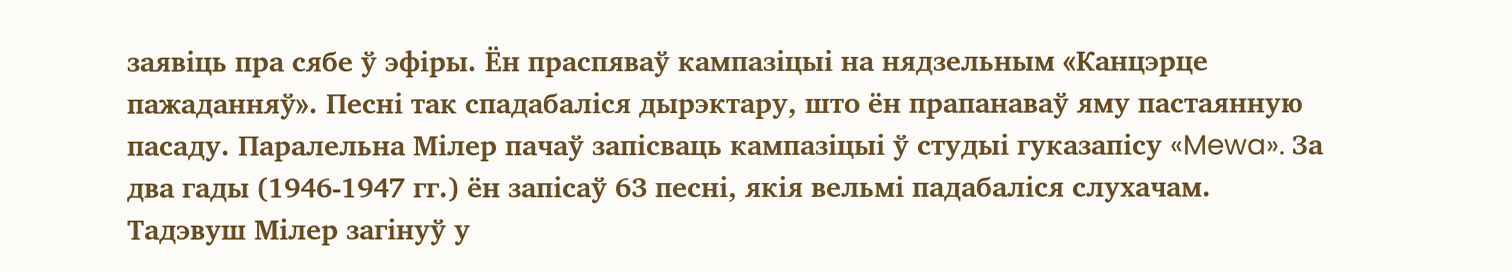заявіць пра сябе ў эфіры. Ён праспяваў кампазіцыі на нядзельным «Канцэрце пажаданняў». Песні так спадабаліся дырэктару, што ён прапанаваў яму пастаянную пасаду. Паралельна Мілер пачаў запісваць кампазіцыі ў студыі гуказапісу «Mewa». За два гады (1946-1947 гг.) ён запісаў 63 песні, якія вельмі падабаліся слухачам.
Тадэвуш Мілер загінуў у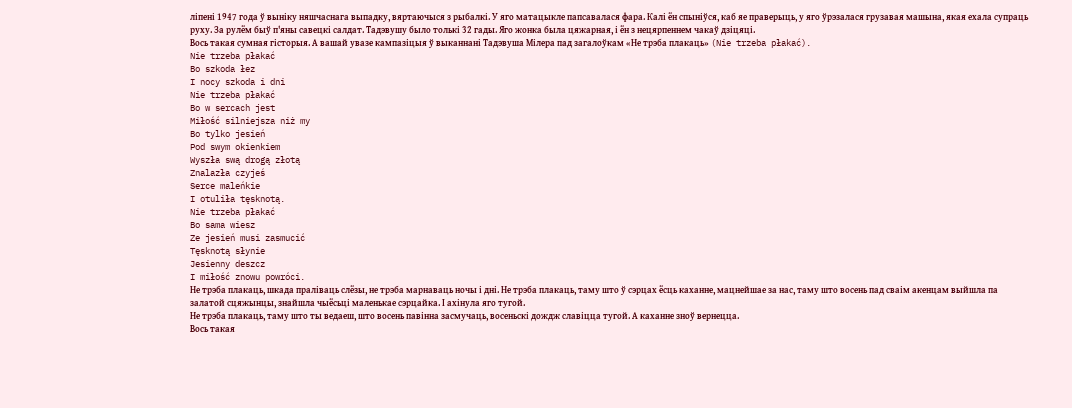ліпені 1947 года ў выніку няшчаснага выпадку, вяртаючыся з рыбалкі. У яго матацыкле папсавалася фара. Калі ён спыніўся, каб яе праверыць, у яго ўрэзалася грузавая машына, якая ехала супраць руху. За рулём быў п'яны савецкі салдат. Тадэвушу было толькі 32 гады. Яго жонка была цяжарная, і ён з нецярпеннем чакаў дзіцяці.
Вось такая сумная гісторыя. А вашай увазе кампазіцыя ў выканнані Тадэвуша Мілера пад загалоўкам «Не трэба плакаць» (Nie trzeba płakać).
Nie trzeba płakać
Bo szkoda łez
I nocy szkoda i dni
Nie trzeba płakać
Bo w sercach jest
Miłość silniejsza niż my
Bo tylko jesień
Pod swym okienkiem
Wyszła swą drogą złotą
Znalazła czyjeś
Serce maleńkie
I otuliła tęsknotą.
Nie trzeba płakać
Bo sama wiesz
Ze jesień musi zasmucić
Tęsknotą słynie
Jesienny deszcz
I miłość znowu powróci.
Не трэба плакаць, шкада праліваць слёзы, не трэба марнаваць ночы і дні. Не трэба плакаць, таму што ў сэрцах ёсць каханне, мацнейшае за нас, таму што восень пад сваім акенцам выйшла па залатой сцяжынцы, знайшла чыёсьці маленькае сэрцайка. І ахінула яго тугой.
Не трэба плакаць, таму што ты ведаеш, што восень павінна засмучаць, восеньскі дождж славіцца тугой. А каханне зноў вернецца.
Вось такая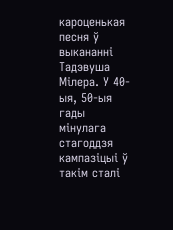кароценькая песня ў выкананні Тадэвуша Мілера. У 40-ыя, 50-ыя гады мінулага стагоддзя кампазіцыі ў такім сталі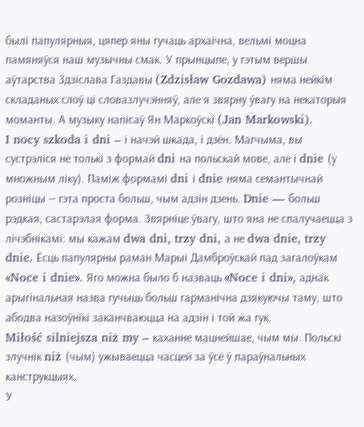былі папулярныя, цяпер яны гучаць архаічна, вельмі моцна памяняўся наш музычны смак. У прынцыпе, у гэтым вершы аўтарства Здзіслава Газдавы (Zdzisław Gozdawa) няма нейкім складаных слоў ці словазлучэнняў, але я звярну ўвагу на некаторыя моманты. А музыку напісаў Ян Маркоўскі (Jan Markowski).
I nocy szkoda i dni – і начэй шкада, і дзён. Магчыма, вы сустрэліся не толькі з формай dni на польскай мове, але і dnie (у множным ліку). Паміж формамі dni і dnie няма семантычнай розніцы — гэта проста больш, чым адзін дзень. Dnie — больш рэдкая, састарэлая форма. Звярніце ўвагу, што яна не спалучаецца з лічэбнікамі: мы кажам dwa dni, trzy dni, а не dwa dnie, trzy dnie. Ёсць папулярны раман Марыі Дамброўскай пад загалоўкам «Noce i dnie». Яго можна было б назваць «Noce i dni», аднак арыгінальная назва гучыць больш гарманічна дзякуючы таму, што абодва назоўнікі заканчваюцца на адзін і той жа гук.
Miłość silniejsza niż my – каханне мацнейшае, чым мы. Польскі злучнік niż (чым) ужываецца часцей за ўсё ў параўнальных канструкцыях.
У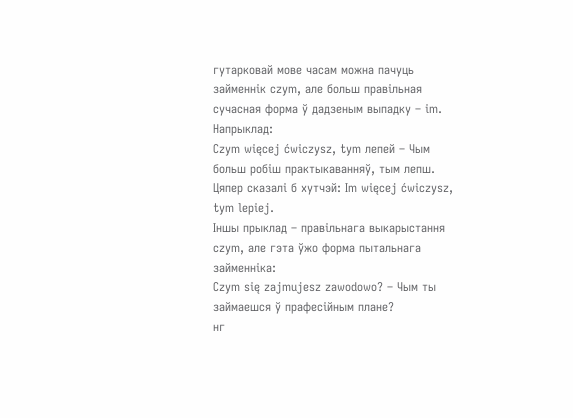гутарковай мове часам можна пачуць займеннік czym, але больш правільная сучасная форма ў дадзеным выпадку – im. Напрыклад:
Czym więcej ćwiczysz, tym лепей – Чым больш робіш практыкаванняў, тым лепш. Цяпер сказалі б хутчэй: Im więcej ćwiczysz, tym lepiej.
Іншы прыклад – правільнага выкарыстання czym, але гэта ўжо форма пытальнага займенніка:
Czym się zajmujesz zawodowo? – Чым ты займаешся ў прафесійным плане?
нг